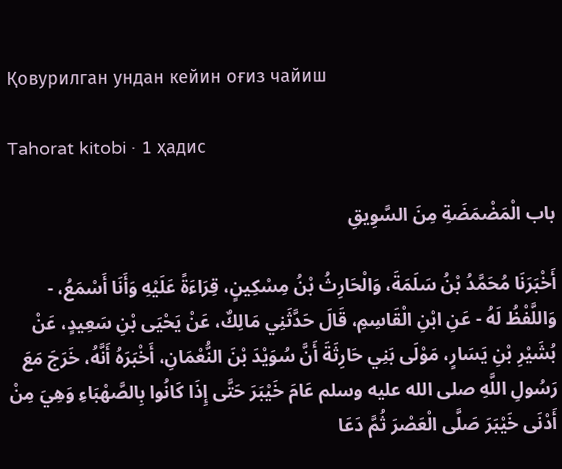Қовурилган ундан кейин оғиз чайиш

Tahorat kitobi · 1 ҳадис

باب الْمَضْمَضَةِ مِنَ السَّوِيقِ

أَخْبَرَنَا مُحَمَّدُ بْنُ سَلَمَةَ، وَالْحَارِثُ بْنُ مِسْكِينٍ، قِرَاءَةً عَلَيْهِ وَأَنَا أَسْمَعُ، - وَاللَّفْظُ لَهُ - عَنِ ابْنِ الْقَاسِمِ، قَالَ حَدَّثَنِي مَالِكٌ، عَنْ يَحْيَى بْنِ سَعِيدٍ، عَنْ بُشَيْرِ بْنِ يَسَارٍ، مَوْلَى بَنِي حَارِثَةَ أَنَّ سُوَيْدَ بْنَ النُّعْمَانِ، أَخْبَرَهُ أَنَّهُ، خَرَجَ مَعَ رَسُولِ اللَّهِ صلى الله عليه وسلم عَامَ خَيْبَرَ حَتَّى إِذَا كَانُوا بِالصَّهْبَاءِ وَهِيَ مِنْ أَدْنَى خَيْبَرَ صَلَّى الْعَصْرَ ثُمَّ دَعَا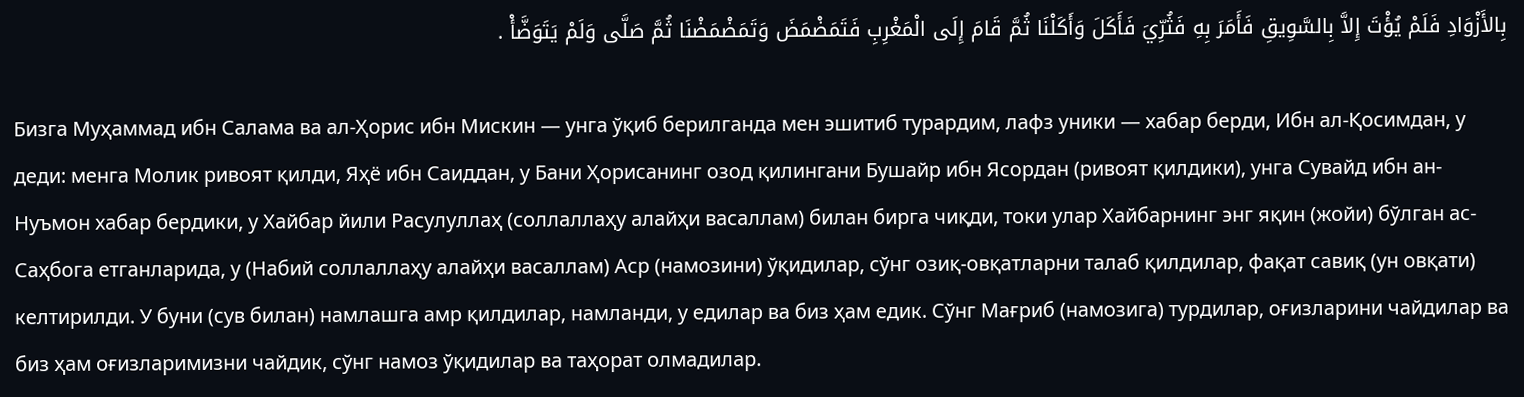بِالأَزْوَادِ فَلَمْ يُؤْتَ إِلاَّ بِالسَّوِيقِ فَأَمَرَ بِهِ فَثُرِّيَ فَأَكَلَ وَأَكَلْنَا ثُمَّ قَامَ إِلَى الْمَغْرِبِ فَتَمَضْمَضَ وَتَمَضْمَضْنَا ثُمَّ صَلَّى وَلَمْ يَتَوَضَّأْ .

Бизга Муҳаммад ибн Салама ва ал-Ҳорис ибн Мискин — унга ўқиб берилганда мен эшитиб турардим, лафз уники — хабар берди, Ибн ал-Қосимдан, у деди: менга Молик ривоят қилди, Яҳё ибн Саиддан, у Бани Ҳорисанинг озод қилингани Бушайр ибн Ясордан (ривоят қилдики), унга Сувайд ибн ан-Нуъмон хабар бердики, у Хайбар йили Расулуллаҳ (соллаллаҳу алайҳи васаллам) билан бирга чиқди, токи улар Хайбарнинг энг яқин (жойи) бўлган ас-Саҳбога етганларида, у (Набий соллаллаҳу алайҳи васаллам) Аср (намозини) ўқидилар, сўнг озиқ-овқатларни талаб қилдилар, фақат савиқ (ун овқати) келтирилди. У буни (сув билан) намлашга амр қилдилар, намланди, у едилар ва биз ҳам едик. Сўнг Мағриб (намозига) турдилар, оғизларини чайдилар ва биз ҳам оғизларимизни чайдик, сўнг намоз ўқидилар ва таҳорат олмадилар.